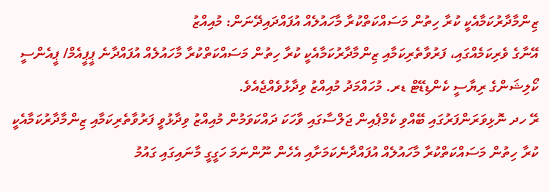ޒިންމާދާރުކަމާއެކީ ކުރާ ހިތުން މަސައްކަތްކުރާ މާހައުލެއް އުފައްދައިދޭނަން: މުއިއްޒު
އޭނާގެ ވެރިކަމެއްގައި، ފަރުވާތެރިކަމާއި ޒިންމާދާރުކަމާއެކީ ކުރާ ހިތުން މަސައްކަތްކުރާ މާހައުލެއް އުފައްދާނެ ޕީޕީއެމް/ ޕީއެންސީ ކޯލިޝަންގެ ރިޔާސީ ކެންޑިޑޭޓް ޑރ. މުހައްމަދު މުއިއްޒު ވިދާޅުވެއްޖެއެވެ.
ރޭ ހދ ނޮޅިވަރަންފަރުގައި ބޭއްވި ކެމްޕެއިން ޖަލްސާގައި ވާހަކަ ދައްކަވަމުން މުއިއްޒު ވިދާޅުވީ ފަރުވާތެރިކަމާއި ޒިންމާދާރުކަމާއެކީ ކުރާ ހިތުން މަސައްކަތްކުރާ މާހައުލެއް އުފައްދާނެކަމަށާއި އެހެން ނޫންނަމަ ހަގީގީ މާނައިގައި ގައުމު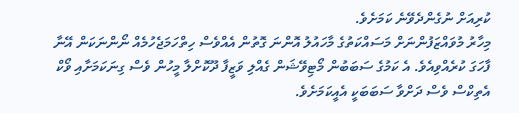ކުރިއަށް ނުގެންދެވޭނެ ކަމަށެވެ.
މިހާރު މުވައްޒަފުންނަށް މަސައްކަތުގެ މާހައުލު އޮންނަ ގޮތުން އެއްވެސް ހިތްހަމަޖެހުމެއް ނޯންނަކަން އޭނާ ފާހަގަ ކުރެއްވިއެވެ. އެ ކަމުގެ ސަބަބުން މޯޓިވޭޝަން ގެއްލި ވަޒީފާ ދޫކޮށްލާ މީހުން ވެސް ގިނަކަމަށާއި ވޯކް އެތިކްސް ވެސް ދަށްވާ ސަބަބަކީ އެއީކަމަށެވެ.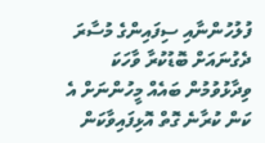ފުލުހުންނާއި ސިފައިންގެ މުސާރަ ދެގުނައަށް ބޮޑުކުރާ ވާހަކަ ވިދާޅުވުމުން ބައެއް މީހުންނަށް އެ ކަން ކުރާނެ ގޮތް އޮޅިފައިވާކަން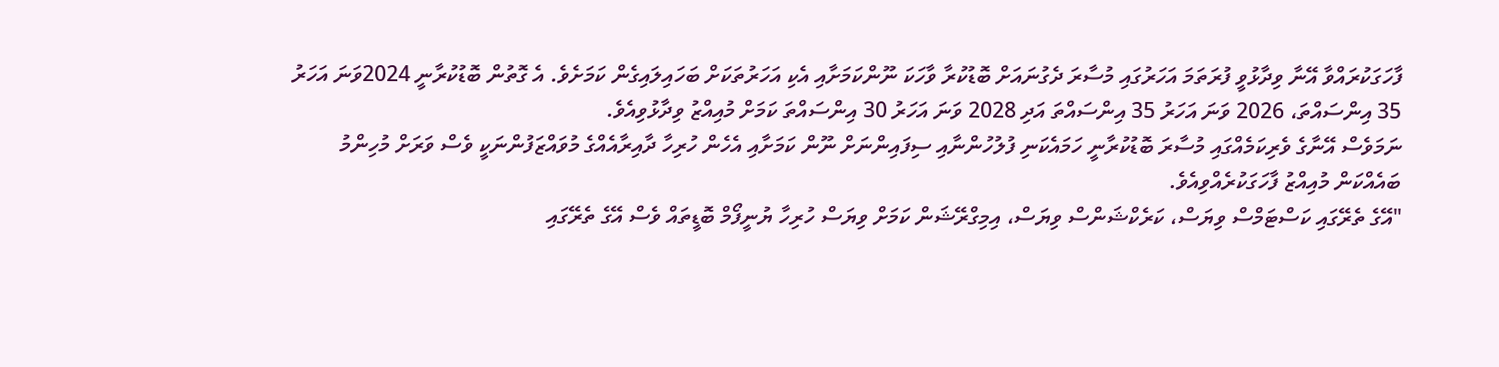ފާހަގަކުރައްވާ އޭނާ ވިދާޅުވީ ފުރަތަމަ އަހަރުގައި މުސާރަ ދެގުނައަށް ބޮޑުކުރާ ވާހަކަ ނޫންކަމަށާއި އެކި އަހަރުތަކަށް ބަހައިލައިގެން ކަމަށެވެ. އެ ގޮތުން ބޮޑުކުރާނީ 2024ވަނަ އަހަރު 35 އިންސައްތަ، 2026 ވަނަ އަހަރު 35 އިންސައްތަ އަދި 2028 ވަނަ އަހަރު 30 އިންސައްތަ ކަމަށް މުއިއްޒު ވިދާޅުވިއެވެ.
ނަމަވެސް އޭނާގެ ވެރިކަމެއްގައި މުސާރަ ބޮޑުކުރާނީ ހަމައެކަނި ފުލުހުންނާއި ސިފައިންނަށް ނޫން ކަމަށާއި އެހެން ހުރިހާ ދާއިރާއެއްގެ މުވައްޒަފުންނަކީ ވެސް ވަރަށް މުހިންމު ބައެއްކަން މުއިއްޒު ފާހަގަކުރެއްވިއެވެ.
"އޭގެ ތެރޭގައި ކަސްޓަމްސް ވިޔަސް، ކަރެކްޝަންސް ވިޔަސް، އިމިގްރޭޝަން ކަމަށް ވިޔަސް ހުރިހާ ޔުނީފޯމް ބޮޑީތައް ވެސް އޭގެ ތެރޭގައި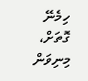ހިމެނޭ ގޮތަށް، މިނިވަން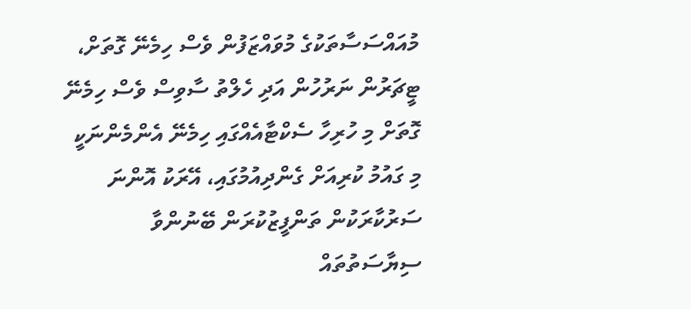މުއައްސަސާތަކުގެ މުވައްޒަފުން ވެސް ހިމެނޭ ގޮތަށް، ޓީޗަރުން ނަރުހުން އަދި ހެލްތު ސާވިސް ވެސް ހިމެނޭ ގޮތަށް މި ހުރިހާ ސެކްޓާއެއްގައި ހިމެނޭ އެންމެންނަކީ މި ގައުމު ކުރިއަށް ގެންދިއުމުގައި، އޭރަކު އޮންނަ ސަރުކާރަކުން ތަންފީޒުކުރަން ބޭނުންވާ ސިޔާސަތުތައް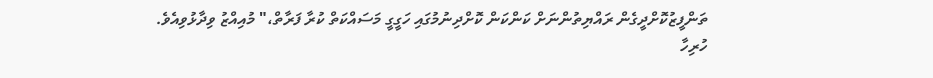ތަންފީޒުކޮށްދީގެން ރައްޔިތުންނަށް ކަންކަން ކޮށްދިނުމުގައި ހަގީގީ މަސައްކަތް ކުރާ ފަރާތް،" މުއިއްޒު ވިދާޅުވިއެވެ.
ހުރިހާ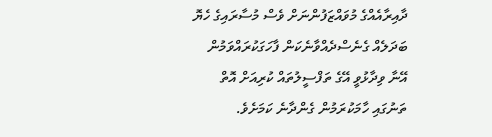ދާއިރާއެއްގެ މުވައްޒަފުންނަށް ވެސް މުސާރައިގެ ހެޔޮ ބަދަލެއް ގެނެސްދެއްވާނެކަން ފާހަގަކުރައްވަމުން އޭނާ ވިދާޅުވީ އޭގެ ތަފްސީލުތައް ކުރިއަށް އޮތް ތަނުގައި ހާމަކުރަމުން ގެންދާނެ ކަމަށެވެ.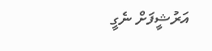އަރުޝީފަށް ނެގީ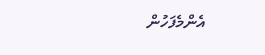އެންމެފަހުން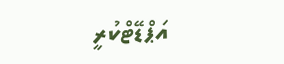އަޕްޑޭޓްކުރީ